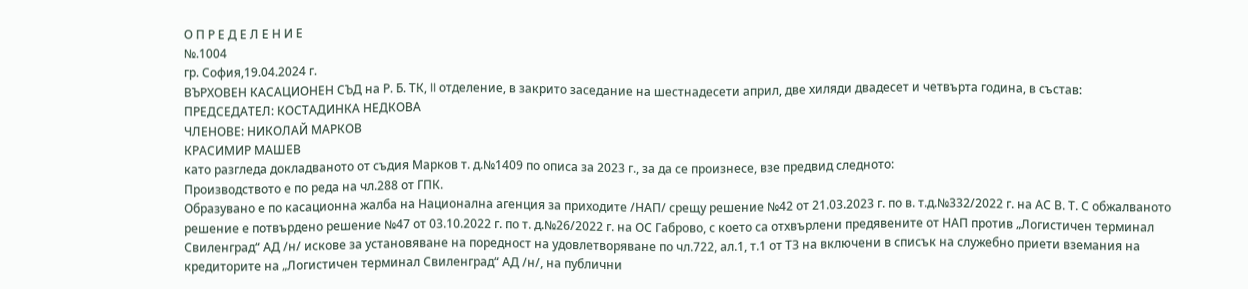О П Р Е Д Е Л Е Н И Е
№.1004
гр. София,19.04.2024 г.
ВЪРХОВЕН КАСАЦИОНЕН СЪД на Р. Б. ТК, II отделение, в закрито заседание на шестнадесети април, две хиляди двадесет и четвърта година, в състав:
ПРЕДСЕДАТЕЛ: КОСТАДИНКА НЕДКОВА
ЧЛЕНОВЕ: НИКОЛАЙ МАРКОВ
КРАСИМИР МАШЕВ
като разгледа докладваното от съдия Марков т. д.№1409 по описа за 2023 г., за да се произнесе, взе предвид следното:
Производството е по реда на чл.288 от ГПК.
Образувано е по касационна жалба на Национална агенция за приходите /НАП/ срещу решение №42 от 21.03.2023 г. по в. т.д.№332/2022 г. на АС В. Т. С обжалваното решение е потвърдено решение №47 от 03.10.2022 г. по т. д.№26/2022 г. на ОС Габрово, с което са отхвърлени предявените от НАП против „Логистичен терминал Свиленград“ АД /н/ искове за установяване на поредност на удовлетворяване по чл.722, ал.1, т.1 от ТЗ на включени в списък на служебно приети вземания на кредиторите на „Логистичен терминал Свиленград“ АД /н/, на публични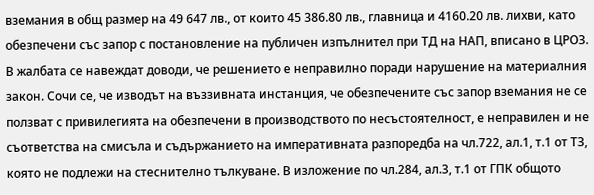вземания в общ размер на 49 647 лв., от които 45 386.80 лв., главница и 4160.20 лв. лихви, като обезпечени със запор с постановление на публичен изпълнител при ТД на НАП, вписано в ЦРОЗ.
В жалбата се навеждат доводи, че решението е неправилно поради нарушение на материалния закон. Сочи се, че изводът на въззивната инстанция, че обезпечените със запор вземания не се ползват с привилегията на обезпечени в производството по несъстоятелност, е неправилен и не съответства на смисъла и съдържанието на императивната разпоредба на чл.722, ал.1, т.1 от ТЗ, която не подлежи на стеснително тълкуване. В изложение по чл.284, ал.3, т.1 от ГПК общото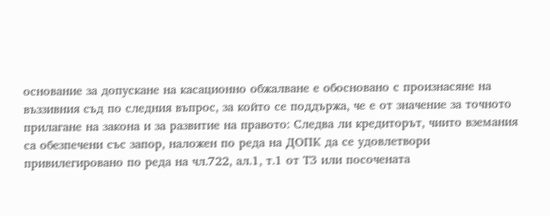основание за допускане на касационно обжалване е обосновано с произнасяне на въззивния съд по следния въпрос, за който се поддържа, че е от значение за точното прилагане на закона и за развитие на правото: Следва ли кредиторът, чиито вземания са обезпечени със запор, наложен по реда на ДОПК да се удовлетвори привилегировано по реда на чл.722, ал.1, т.1 от ТЗ или посочената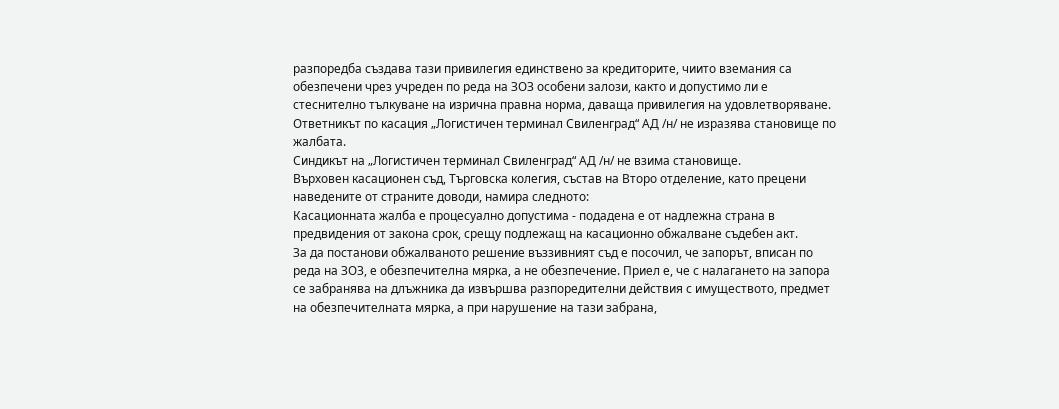разпоредба създава тази привилегия единствено за кредиторите, чиито вземания са обезпечени чрез учреден по реда на ЗОЗ особени залози, както и допустимо ли е стеснително тълкуване на изрична правна норма, даваща привилегия на удовлетворяване.
Ответникът по касация „Логистичен терминал Свиленград“ АД /н/ не изразява становище по жалбата.
Синдикът на „Логистичен терминал Свиленград“ АД /н/ не взима становище.
Върховен касационен съд, Търговска колегия, състав на Второ отделение, като прецени наведените от страните доводи, намира следното:
Касационната жалба е процесуално допустима - подадена е от надлежна страна в предвидения от закона срок, срещу подлежащ на касационно обжалване съдебен акт.
За да постанови обжалваното решение въззивният съд е посочил, че запорът, вписан по реда на ЗОЗ, е обезпечителна мярка, а не обезпечение. Приел е, че с налагането на запора се забранява на длъжника да извършва разпоредителни действия с имуществото, предмет на обезпечителната мярка, а при нарушение на тази забрана,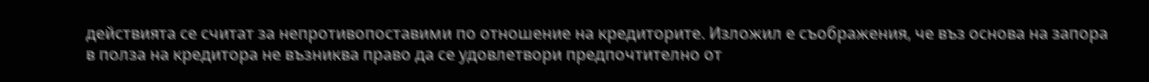действията се считат за непротивопоставими по отношение на кредиторите. Изложил е съображения, че въз основа на запора в полза на кредитора не възниква право да се удовлетвори предпочтително от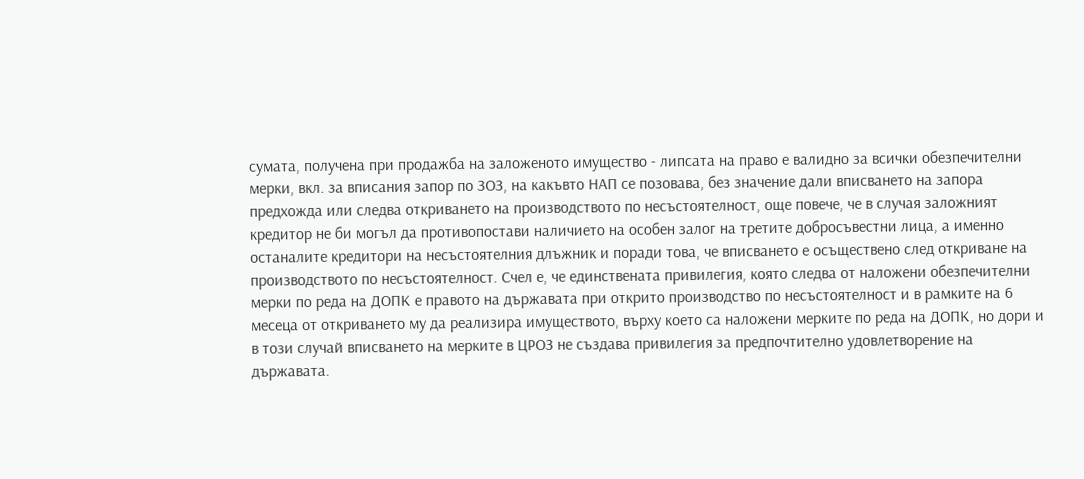сумата, получена при продажба на заложеното имущество - липсата на право е валидно за всички обезпечителни мерки, вкл. за вписания запор по ЗОЗ, на какъвто НАП се позовава, без значение дали вписването на запора предхожда или следва откриването на производството по несъстоятелност, още повече, че в случая заложният кредитор не би могъл да противопостави наличието на особен залог на третите добросъвестни лица, а именно останалите кредитори на несъстоятелния длъжник и поради това, че вписването е осъществено след откриване на производството по несъстоятелност. Счел е, че единствената привилегия, която следва от наложени обезпечителни мерки по реда на ДОПК е правото на държавата при открито производство по несъстоятелност и в рамките на 6 месеца от откриването му да реализира имуществото, върху което са наложени мерките по реда на ДОПК, но дори и в този случай вписването на мерките в ЦРОЗ не създава привилегия за предпочтително удовлетворение на държавата.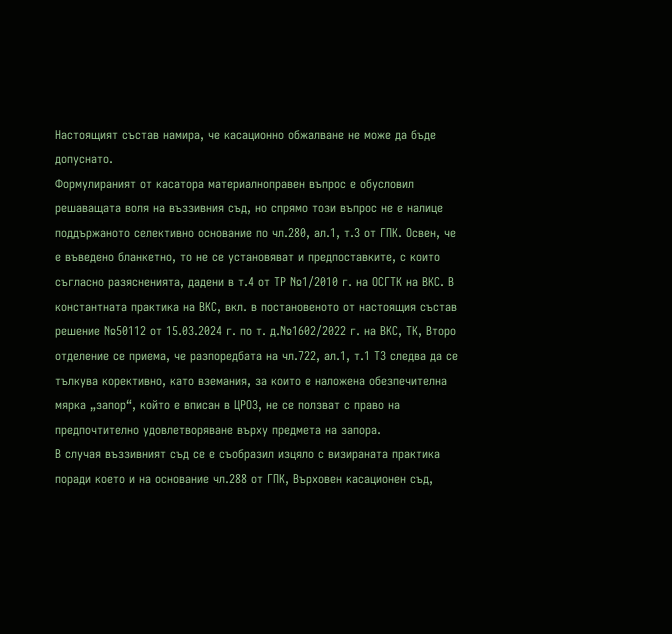Настоящият състав намира, че касационно обжалване не може да бъде допуснато.
Формулираният от касатора материалноправен въпрос е обусловил решаващата воля на въззивния съд, но спрямо този въпрос не е налице поддържаното селективно основание по чл.280, ал.1, т.3 от ГПК. Освен, че е въведено бланкетно, то не се установяват и предпоставките, с които съгласно разясненията, дадени в т.4 от ТР №1/2010 г. на ОСГТК на ВКС. В константната практика на ВКС, вкл. в постановеното от настоящия състав решение №50112 от 15.03.2024 г. по т. д.№1602/2022 г. на ВКС, ТК, Второ отделение се приема, че разпоредбата на чл.722, ал.1, т.1 ТЗ следва да се тълкува корективно, като вземания, за които е наложена обезпечителна мярка „запор“, който е вписан в ЦРОЗ, не се ползват с право на предпочтително удовлетворяване върху предмета на запора.
В случая въззивният съд се е съобразил изцяло с визираната практика поради което и на основание чл.288 от ГПК, Върховен касационен съд,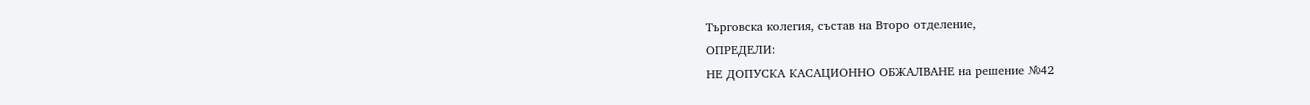Търговска колегия, състав на Второ отделение,
ОПРЕДЕЛИ:
НЕ ДОПУСКА КАСАЦИОННО ОБЖАЛВАНЕ на решение №42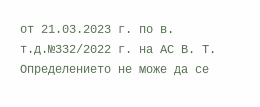от 21.03.2023 г. по в. т.д.№332/2022 г. на АС В. Т.
Определението не може да се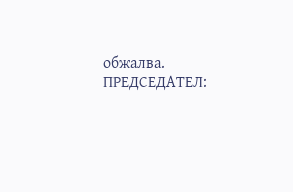обжалва.
ПРЕДСЕДАТЕЛ: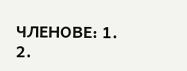ЧЛЕНОВЕ: 1. 2.